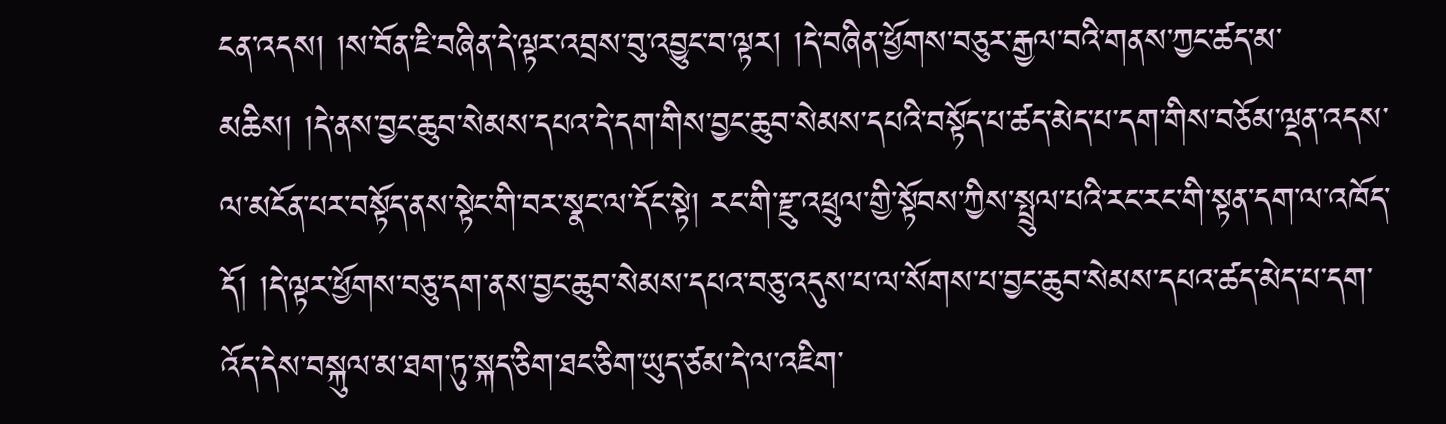ངན་འདས། །ས་བོན་ཇི་བཞིན་དེ་ལྟར་འབྲས་བུ་འབྱུང་བ་ལྟར། །དེ་བཞིན་ཕྱོགས་བཅུར་རྒྱལ་བའི་གནས་ཀྱང་ཚད་མ་མཆིས། །དེ་ནས་བྱང་ཆུབ་སེམས་དཔའ་དེ་དག་གིས་བྱང་ཆུབ་སེམས་དཔའི་བསྟོད་པ་ཚད་མེད་པ་དག་གིས་བཅོམ་ལྡན་འདས་ལ་མངོན་པར་བསྟོད་ནས་སྟེང་གི་བར་སྣང་ལ་དོང་སྟེ། རང་གི་རྫུ་འཕྲུལ་གྱི་སྟོབས་ཀྱིས་སྤྲུལ་པའི་རང་རང་གི་སྟན་དག་ལ་འཁོད་དོ། །དེ་ལྟར་ཕྱོགས་བཅུ་དག་ནས་བྱང་ཆུབ་སེམས་དཔའ་བཅུ་འདུས་པ་ལ་སོགས་པ་བྱང་ཆུབ་སེམས་དཔའ་ཚད་མེད་པ་དག་འོད་དེས་བསྐུལ་མ་ཐག་ཏུ་སྐད་ཅིག་ཐང་ཅིག་ཡུད་ཙམ་དེ་ལ་འཇིག་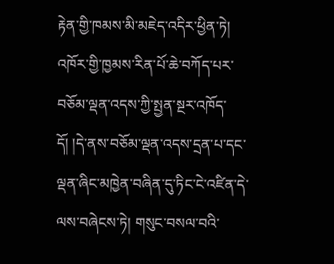རྟེན་གྱི་ཁམས་མི་མཇེད་འདིར་ཕྱིན་ཏེ། འཁོར་གྱི་ཁྱམས་རིན་པོ་ཆེ་བཀོད་པར་བཅོམ་ལྡན་འདས་ཀྱི་སྤྱན་སྔར་འཁོད་དོ། །དེ་ནས་བཅོམ་ལྡན་འདས་དྲན་པ་དང་ལྡན་ཞིང་མཁྱེན་བཞིན་དུ་ཏིང་ངེ་འཛིན་དེ་ལས་བཞེངས་ཏེ། གསུང་བསལ་བའི་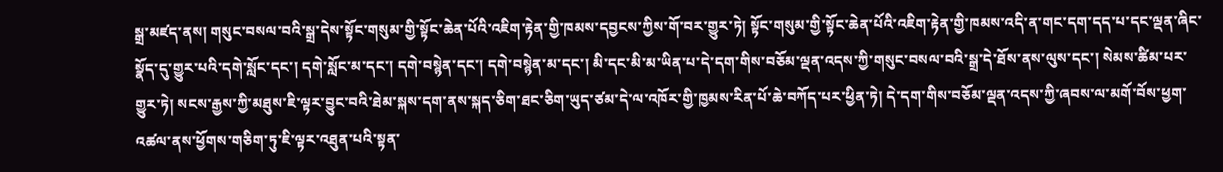སྒྲ་མཛད་ནས། གསུང་བསལ་བའི་སྒྲ་དེས་སྟོང་གསུམ་གྱི་སྟོང་ཆེན་པོའི་འཇིག་རྟེན་གྱི་ཁམས་དབྱངས་ཀྱིས་གོ་བར་གྱུར་ཏེ། སྟོང་གསུམ་གྱི་སྟོང་ཆེན་པོའི་འཇིག་རྟེན་གྱི་ཁམས་འདི་ན་གང་དག་དད་པ་དང་ལྡན་ཞིང་སྣོད་དུ་གྱུར་པའི་དགེ་སློང་དང་། དགེ་སློང་མ་དང་། དགེ་བསྙེན་དང་། དགེ་བསྙེན་མ་དང་། མི་དང་མི་མ་ཡིན་པ་དེ་དག་གིས་བཅོམ་ལྡན་འདས་ཀྱི་གསུང་བསལ་བའི་སྒྲ་དེ་ཐོས་ནས་ལུས་དང་། སེམས་ཚིམ་པར་གྱུར་ཏེ། སངས་རྒྱས་ཀྱི་མཐུས་ཇི་ལྟར་བྱུང་བའི་ཐེམ་སྐས་དག་ནས་སྐད་ཅིག་ཐང་ཅིག་ཡུད་ཙམ་དེ་ལ་འཁོར་གྱི་ཁྱམས་རིན་པོ་ཆེ་བཀོད་པར་ཕྱིན་ཏེ། དེ་དག་གིས་བཅོམ་ལྡན་འདས་ཀྱི་ཞབས་ལ་མགོ་བོས་ཕྱག་འཚལ་ནས་ཕྱོགས་གཅིག་ཏུ་ཇི་ལྟར་འཐུན་པའི་སྟན་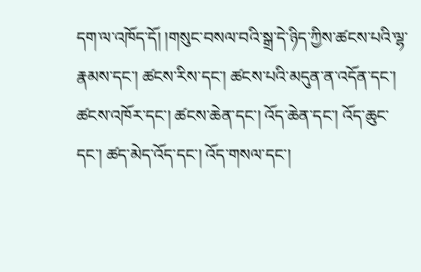དག་ལ་འཁོད་དོ། །གསུང་བསལ་བའི་སྒྲ་དེ་ཉིད་ཀྱིས་ཚངས་པའི་ལྷ་རྣམས་དང་། ཚངས་རིས་དང་། ཚངས་པའི་མདུན་ན་འདོན་དང་། ཚངས་འཁོར་དང་། ཚངས་ཆེན་དང་། འོད་ཆེན་དང་། འོད་ཆུང་དང་། ཚད་མེད་འོད་དང་། འོད་གསལ་དང་།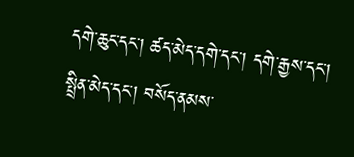དགེ་ཆུང་དང་། ཚད་མེད་དགེ་དང་། དགེ་རྒྱས་དང་། སྤྲིན་མེད་དང་། བསོད་ནམས་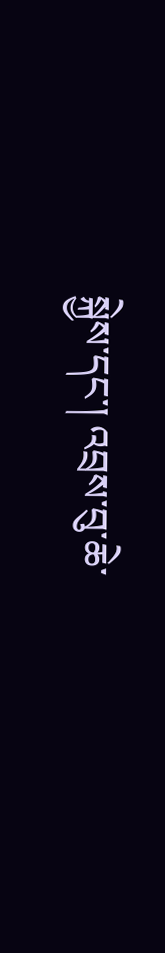སྐྱེས་དང་། འབྲས་བུ་ཆེ་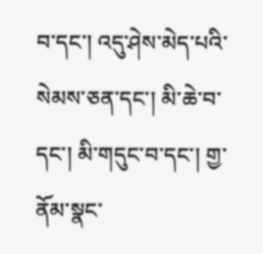བ་དང་། འདུ་ཤེས་མེད་པའི་སེམས་ཅན་དང་། མི་ཆེ་བ་དང་། མི་གདུང་བ་དང་། གྱ་ནོམ་སྣང་